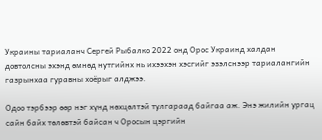Украины тариаланч Сергей Рыбалко 2022 онд Орос Украинд халдан довтолсны эхэнд өмнөд нутгийнх нь ихээхэн хэсгийг эзэлснээр тариалангийн газрынхаа гуравны хоёрыг алджээ.

Одоо тэрбээр өөр нэг хүнд нөхцөлтэй тулгараад байгаа аж. Энэ жилийн ургац сайн байх төлөвтэй байсан ч Оросын цэргийн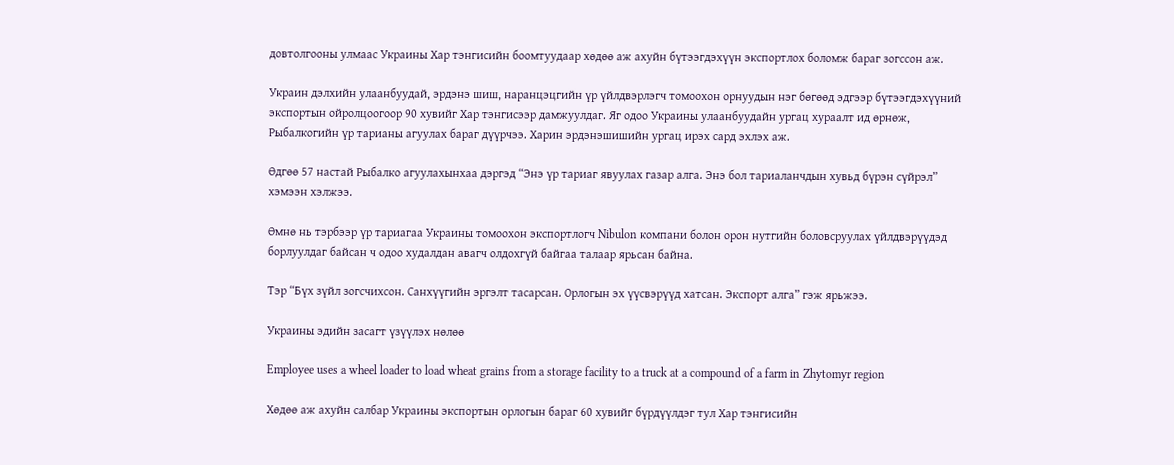довтолгооны улмаас Украины Хар тэнгисийн боомтуудаар хөдөө аж ахуйн бүтээгдэхүүн экспортлох боломж бараг зогссон аж.

Украин дэлхийн улаанбуудай, эрдэнэ шиш, наранцэцгийн үр үйлдвэрлэгч томоохон орнуудын нэг бөгөөд эдгээр бүтээгдэхүүний экспортын ойролцоогоор 90 хувийг Хар тэнгисээр дамжуулдаг. Яг одоо Украины улаанбуудайн ургац хураалт ид өрнөж, Рыбалкогийн үр тарианы агуулах бараг дүүрчээ. Харин эрдэнэшишийн ургац ирэх сард эхлэх аж.

Өдгөө 57 настай Рыбалко агуулахынхаа дэргэд “Энэ үр тариаг явуулах газар алга. Энэ бол тариаланчдын хувьд бүрэн сүйрэл” хэмээн хэлжээ.

Өмнө нь тэрбээр үр тариагаа Украины томоохон экспортлогч Nibulon компани болон орон нутгийн боловсруулах үйлдвэрүүдэд борлуулдаг байсан ч одоо худалдан авагч олдохгүй байгаа талаар ярьсан байна.

Тэр “Бүх зүйл зогсчихсон. Санхүүгийн эргэлт тасарсан. Орлогын эх үүсвэрүүд хатсан. Экспорт алга” гэж ярьжээ.

Украины эдийн засагт үзүүлэх нөлөө

Employee uses a wheel loader to load wheat grains from a storage facility to a truck at a compound of a farm in Zhytomyr region

Хөдөө аж ахуйн салбар Украины экспортын орлогын бараг 60 хувийг бүрдүүлдэг тул Хар тэнгисийн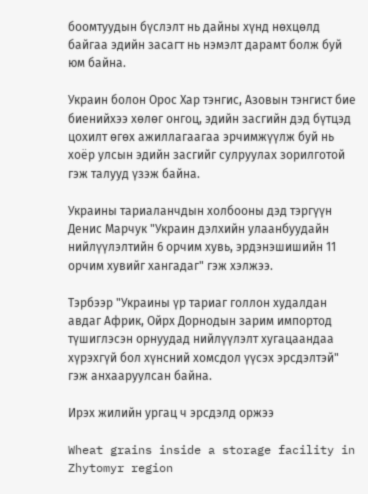боомтуудын бүслэлт нь дайны хүнд нөхцөлд байгаа эдийн засагт нь нэмэлт дарамт болж буй юм байна.

Украин болон Орос Хар тэнгис, Азовын тэнгист бие биенийхээ хөлөг онгоц, эдийн засгийн дэд бүтцэд цохилт өгөх ажиллагаагаа эрчимжүүлж буй нь хоёр улсын эдийн засгийг сулруулах зорилготой гэж талууд үзэж байна.

Украины тариаланчдын холбооны дэд тэргүүн Денис Марчук "Украин дэлхийн улаанбуудайн нийлүүлэлтийн 6 орчим хувь, эрдэнэшишийн 11 орчим хувийг хангадаг" гэж хэлжээ.

Тэрбээр "Украины үр тариаг голлон худалдан авдаг Африк, Ойрх Дорнодын зарим импортод түшиглэсэн орнуудад нийлүүлэлт хугацаандаа хүрэхгүй бол хүнсний хомсдол үүсэх эрсдэлтэй" гэж анхааруулсан байна.

Ирэх жилийн ургац ч эрсдэлд оржээ

Wheat grains inside a storage facility in Zhytomyr region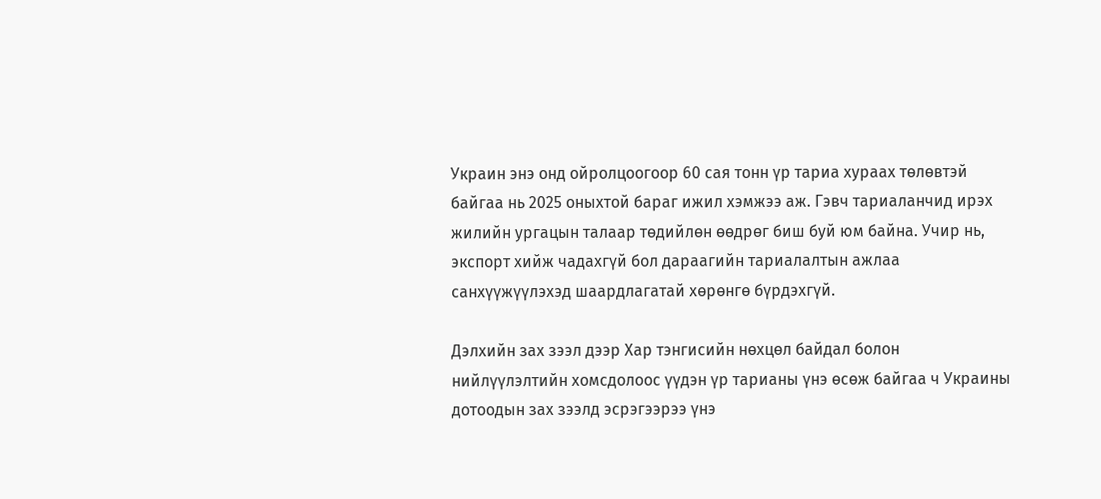Украин энэ онд ойролцоогоор 60 сая тонн үр тариа хураах төлөвтэй байгаа нь 2025 оныхтой бараг ижил хэмжээ аж. Гэвч тариаланчид ирэх жилийн ургацын талаар төдийлөн өөдрөг биш буй юм байна. Учир нь, экспорт хийж чадахгүй бол дараагийн тариалалтын ажлаа санхүүжүүлэхэд шаардлагатай хөрөнгө бүрдэхгүй.

Дэлхийн зах зээл дээр Хар тэнгисийн нөхцөл байдал болон нийлүүлэлтийн хомсдолоос үүдэн үр тарианы үнэ өсөж байгаа ч Украины дотоодын зах зээлд эсрэгээрээ үнэ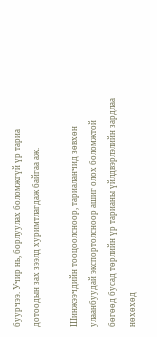буурчээ. Учир нь, борлуулах боломжгүй үр тариа дотоодын зах зээлд хуримтлагдаж байгаа аж.

Шинжээчдийн тооцоолсноор, тариаланчид зөвхөн улаанбуудай экспортолсноор ашиг олох боломжтой бөгөөд бусад төрлийн үр тарианы үйлдвэрлэлийн зардлаа нөхөхөд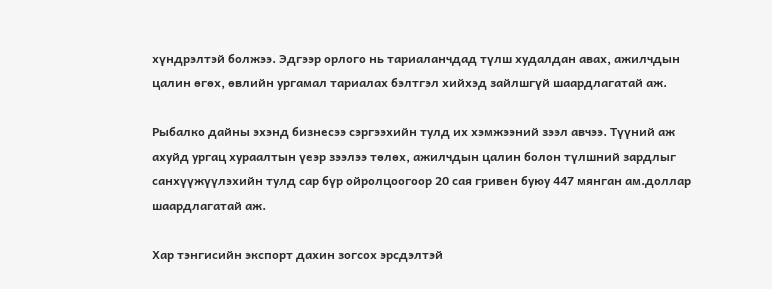хүндрэлтэй болжээ. Эдгээр орлого нь тариаланчдад түлш худалдан авах, ажилчдын цалин өгөх, өвлийн ургамал тариалах бэлтгэл хийхэд зайлшгүй шаардлагатай аж.

Рыбалко дайны эхэнд бизнесээ сэргээхийн тулд их хэмжээний зээл авчээ. Түүний аж ахуйд ургац хураалтын үеэр зээлээ төлөх, ажилчдын цалин болон түлшний зардлыг санхүүжүүлэхийн тулд сар бүр ойролцоогоор 20 сая гривен буюу 447 мянган ам.доллар шаардлагатай аж.

Хар тэнгисийн экспорт дахин зогсох эрсдэлтэй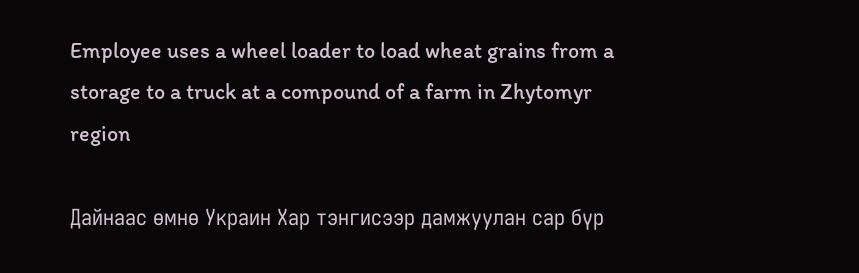Employee uses a wheel loader to load wheat grains from a storage to a truck at a compound of a farm in Zhytomyr region

Дайнаас өмнө Украин Хар тэнгисээр дамжуулан сар бүр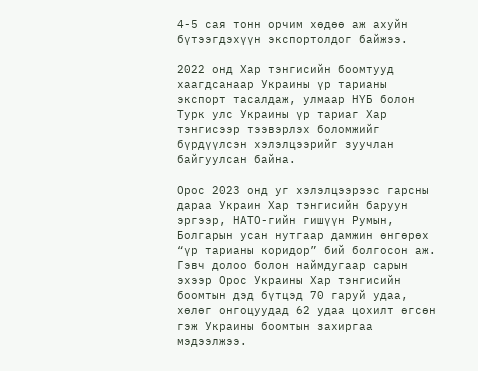4-5 сая тонн орчим хөдөө аж ахуйн бүтээгдэхүүн экспортолдог байжээ.

2022 онд Хар тэнгисийн боомтууд хаагдсанаар Украины үр тарианы экспорт тасалдаж, улмаар НҮБ болон Турк улс Украины үр тариаг Хар тэнгисээр тээвэрлэх боломжийг бүрдүүлсэн хэлэлцээрийг зуучлан байгуулсан байна.

Орос 2023 онд уг хэлэлцээрээс гарсны дараа Украин Хар тэнгисийн баруун эргээр, НАТО-гийн гишүүн Румын, Болгарын усан нутгаар дамжин өнгөрөх “үр тарианы коридор” бий болгосон аж. Гэвч долоо болон наймдугаар сарын эхээр Орос Украины Хар тэнгисийн боомтын дэд бүтцэд 70 гаруй удаа, хөлөг онгоцуудад 62 удаа цохилт өгсөн гэж Украины боомтын захиргаа мэдээлжээ.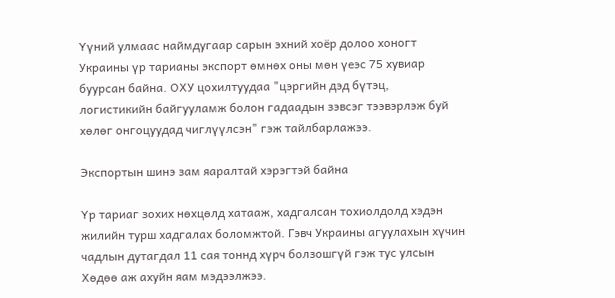Үүний улмаас наймдугаар сарын эхний хоёр долоо хоногт Украины үр тарианы экспорт өмнөх оны мөн үеэс 75 хувиар буурсан байна. ОХУ цохилтуудаа "цэргийн дэд бүтэц, логистикийн байгууламж болон гадаадын зэвсэг тээвэрлэж буй хөлөг онгоцуудад чиглүүлсэн" гэж тайлбарлажээ.

Экспортын шинэ зам яаралтай хэрэгтэй байна

Үр тариаг зохих нөхцөлд хатааж, хадгалсан тохиолдолд хэдэн жилийн турш хадгалах боломжтой. Гэвч Украины агуулахын хүчин чадлын дутагдал 11 сая тоннд хүрч болзошгүй гэж тус улсын Хөдөө аж ахуйн яам мэдээлжээ.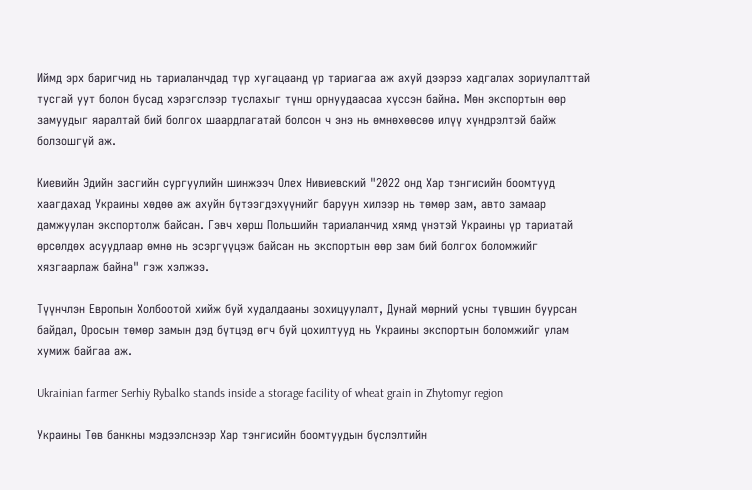Иймд эрх баригчид нь тариаланчдад түр хугацаанд үр тариагаа аж ахуй дээрээ хадгалах зориулалттай тусгай уут болон бусад хэрэгслээр туслахыг түнш орнуудаасаа хүссэн байна. Мөн экспортын өөр замуудыг яаралтай бий болгох шаардлагатай болсон ч энэ нь өмнөхөөсөө илүү хүндрэлтэй байж болзошгүй аж.

Киевийн Эдийн засгийн сургуулийн шинжээч Олех Нивиевский "2022 онд Хар тэнгисийн боомтууд хаагдахад Украины хөдөө аж ахуйн бүтээгдэхүүнийг баруун хилээр нь төмөр зам, авто замаар дамжуулан экспортолж байсан. Гэвч хөрш Польшийн тариаланчид хямд үнэтэй Украины үр тариатай өрсөлдөх асуудлаар өмнө нь эсэргүүцэж байсан нь экспортын өөр зам бий болгох боломжийг хязгаарлаж байна" гэж хэлжээ.

Түүнчлэн Европын Холбоотой хийж буй худалдааны зохицуулалт, Дунай мөрний усны түвшин буурсан байдал, Оросын төмөр замын дэд бүтцэд өгч буй цохилтууд нь Украины экспортын боломжийг улам хумиж байгаа аж.

Ukrainian farmer Serhiy Rybalko stands inside a storage facility of wheat grain in Zhytomyr region

Украины Төв банкны мэдээлснээр Хар тэнгисийн боомтуудын бүслэлтийн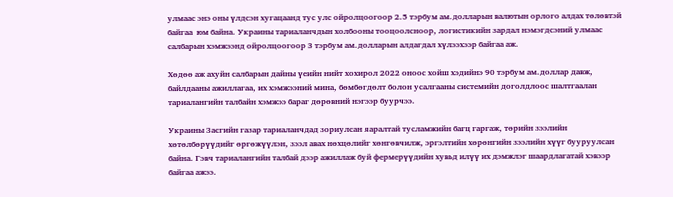улмаас энэ оны үлдсэн хугацаанд тус улс ойролцоогоор 2.5 тэрбум ам.долларын валютын орлого алдах төлөвтэй байгаа  юм байна. Украины тариаланчдын холбооны тооцоолсноор, логистикийн зардал нэмэгдсэний улмаас салбарын хэмжээнд ойролцоогоор 3 тэрбум ам.долларын алдагдал хүлээхээр байгаа аж.

Хөдөө аж ахуйн салбарын дайны үеийн нийт хохирол 2022 оноос хойш хэдийнэ 90 тэрбум ам.доллар давж, байлдааны ажиллагаа, их хэмжээний мина, бөмбөгдөлт болон усалгааны системийн доголдлоос шалтгаалан тариалангийн талбайн хэмжээ бараг дөрөвний нэгээр буурчээ.

Украины Засгийн газар тариаланчдад зориулсан яаралтай тусламжийн багц гаргаж, төрийн зээлийн хөтөлбөрүүдийг өргөжүүлэн, зээл авах нөхцөлийг хөнгөвчилж, эргэлтийн хөрөнгийн зээлийн хүүг бууруулсан байна. Гэвч тариалангийн талбай дээр ажиллаж буй фермерүүдийн хувьд илүү их дэмжлэг шаардлагатай хэвээр байгаа ажээ.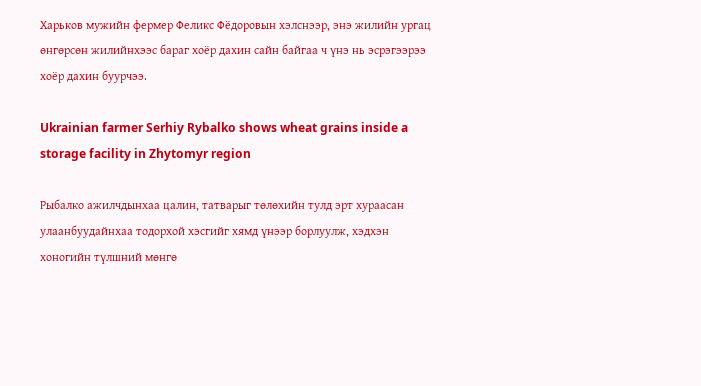Харьков мужийн фермер Феликс Фёдоровын хэлснээр, энэ жилийн ургац өнгөрсөн жилийнхээс бараг хоёр дахин сайн байгаа ч үнэ нь эсрэгээрээ хоёр дахин буурчээ.

Ukrainian farmer Serhiy Rybalko shows wheat grains inside a storage facility in Zhytomyr region

Рыбалко ажилчдынхаа цалин, татварыг төлөхийн тулд эрт хураасан улаанбуудайнхаа тодорхой хэсгийг хямд үнээр борлуулж, хэдхэн хоногийн түлшний мөнгө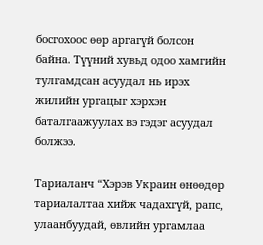босгохоос өөр аргагүй болсон байна. Түүний хувьд одоо хамгийн тулгамдсан асуудал нь ирэх жилийн ургацыг хэрхэн баталгаажуулах вэ гэдэг асуудал болжээ.

Тариаланч “Хэрэв Украин өнөөдөр тариалалтаа хийж чадахгүй, рапс, улаанбуудай, өвлийн ургамлаа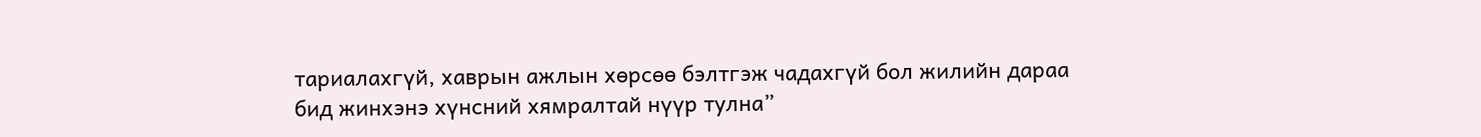тариалахгүй, хаврын ажлын хөрсөө бэлтгэж чадахгүй бол жилийн дараа бид жинхэнэ хүнсний хямралтай нүүр тулна”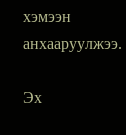хэмээн анхааруулжээ.

Эх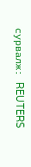сурвалж: REUTERS